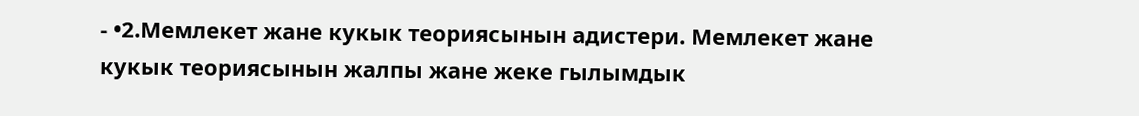- •2.Мемлекет жане кукык теориясынын адистери. Мемлекет жане кукык теориясынын жалпы жане жеке гылымдык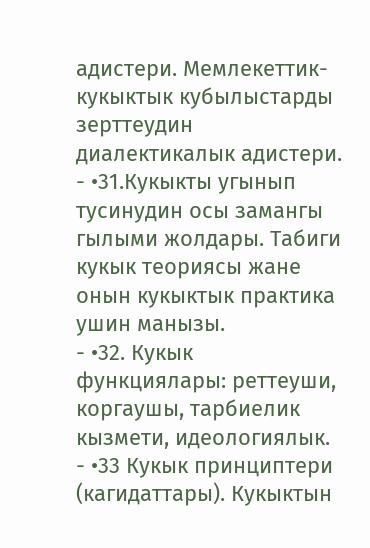адистери. Мемлекеттик-кукыктык кубылыстарды зерттеудин диалектикалык адистери.
- •31.Кукыкты угынып тусинудин осы замангы гылыми жолдары. Табиги кукык теориясы жане онын кукыктык практика ушин манызы.
- •32. Кукык функциялары: реттеуши, коргаушы, тарбиелик кызмети, идеологиялык.
- •33 Кукык принциптери (кагидаттары). Кукыктын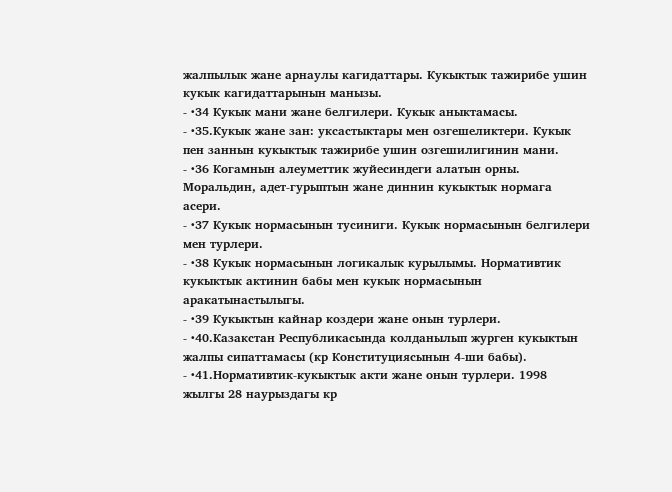жалпылык жане арнаулы кагидаттары. Кукыктык тажирибе ушин кукык кагидаттарынын манызы.
- •34 Кукык мани жане белгилери. Кукык аныктамасы.
- •35.Кукык жане зан: уксастыктары мен озгешеликтери. Кукык пен заннын кукыктык тажирибе ушин озгешилигинин мани.
- •36 Когамнын алеуметтик жуйесиндеги алатын орны. Моральдин, адет-гурыптын жане диннин кукыктык нормага асери.
- •37 Кукык нормасынын тусиниги. Кукык нормасынын белгилери мен турлери.
- •38 Кукык нормасынын логикалык курылымы. Нормативтик кукыктык актинин бабы мен кукык нормасынын аракатынастылыгы.
- •39 Кукыктын кайнар коздери жане онын турлери.
- •40.Казакстан Республикасында колданылып журген кукыктын жалпы сипаттамасы (кр Конституциясынын 4-ши бабы).
- •41.Нормативтик-кукыктык акти жане онын турлери. 1998 жылгы 28 наурыздагы кр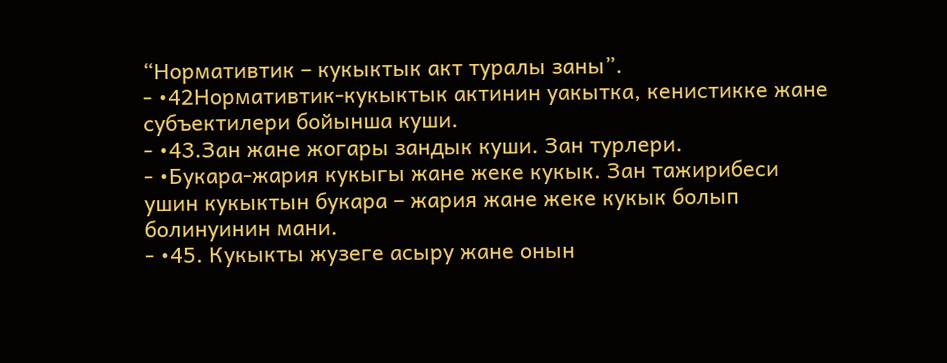“Нормативтик – кукыктык акт туралы заны”.
- •42Нормативтик-кукыктык актинин уакытка, кенистикке жане субъектилери бойынша куши.
- •43.Зан жане жогары зандык куши. Зан турлери.
- •Букара-жария кукыгы жане жеке кукык. Зан тажирибеси ушин кукыктын букара – жария жане жеке кукык болып болинуинин мани.
- •45. Кукыкты жузеге асыру жане онын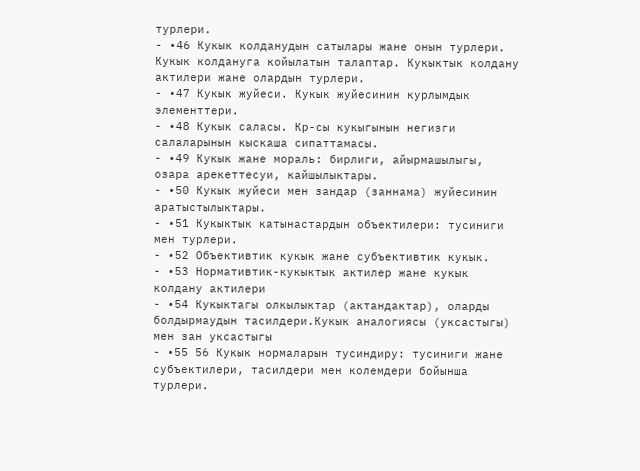турлери.
- •46 Кукык колданудын сатылары жане онын турлери. Кукык колдануга койылатын талаптар. Кукыктык колдану актилери жане олардын турлери.
- •47 Кукык жуйеси. Кукык жуйесинин курлымдык элементтери.
- •48 Кукык саласы. Кр-сы кукыгынын негизги салаларынын кыскаша сипаттамасы.
- •49 Кукык жане мораль: бирлиги, айырмашылыгы, озара арекеттесуи, кайшылыктары.
- •50 Кукык жуйеси мен зандар (заннама) жуйесинин аратыстылыктары.
- •51 Кукыктык катынастардын объектилери: тусиниги мен турлери.
- •52 Объективтик кукык жане субъективтик кукык.
- •53 Нормативтик-кукыктык актилер жане кукык колдану актилери
- •54 Кукыктагы олкылыктар (актандактар), оларды болдырмаудын тасилдери.Кукык аналогиясы (уксастыгы) мен зан уксастыгы
- •55 56 Кукык нормаларын тусиндиру: тусиниги жане субъектилери, тасилдери мен колемдери бойынша турлери.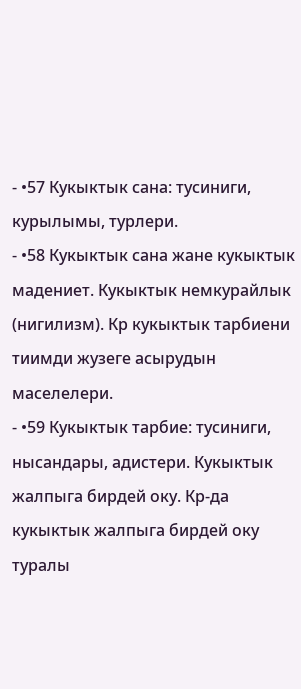- •57 Кукыктык сана: тусиниги, курылымы, турлери.
- •58 Кукыктык сана жане кукыктык мадениет. Кукыктык немкурайлык (нигилизм). Кр кукыктык тарбиени тиимди жузеге асырудын маселелери.
- •59 Кукыктык тарбие: тусиниги, нысандары, адистери. Кукыктык жалпыга бирдей оку. Кр-да кукыктык жалпыга бирдей оку туралы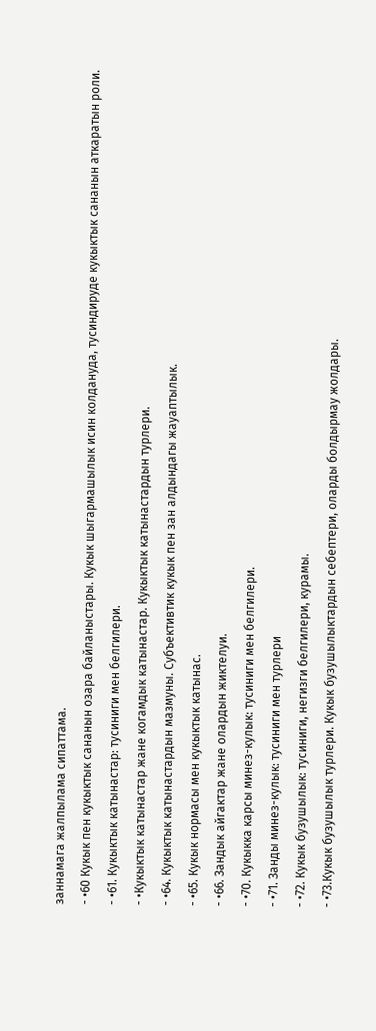заннамага жалпылама сипаттама.
- •60 Кукык пен кукыктык сананын озара байланыстары. Кукык шыгармашылык исин колдануда, тусиндируде кукыктык сананын аткаратын роли.
- •61. Кукыктык катынастар: тусиниги мен белгилери.
- •Кукыктык катынастар жане когамдык катынастар. Кукыктык катынастардын турлери.
- •64. Кукыктык катынастардын мазмуны. Субъективтик кукык пен зан алдындагы жауаптылык.
- •65. Кукык нормасы мен кукыктык катынас.
- •66. Зандык айгактар жане олардын жиктелуи.
- •70. Кукыкка карсы минез-кулык: тусиниги мен белгилери.
- •71. Занды минез-кулык: тусиниги мен турлери
- •72. Кукык бузушылык: тусиниги, негизги белгилери, курамы.
- •73.Кукык бузушылык турлери. Кукык бузушылыктардын себептери, оларды болдырмау жолдары.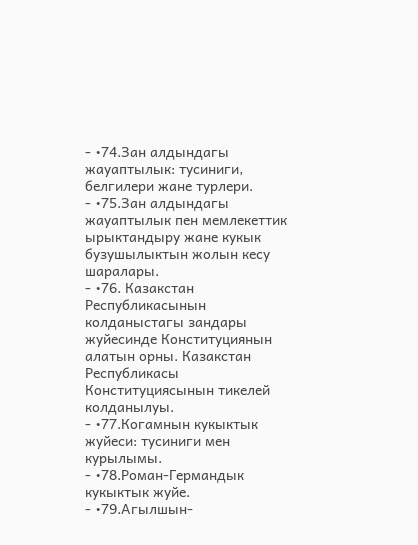- •74.Зан алдындагы жауаптылык: тусиниги, белгилери жане турлери.
- •75.Зан алдындагы жауаптылык пен мемлекеттик ырыктандыру жане кукык бузушылыктын жолын кесу шаралары.
- •76. Казакстан Республикасынын колданыстагы зандары жуйесинде Конституциянын алатын орны. Казакстан Республикасы Конституциясынын тикелей колданылуы.
- •77.Когамнын кукыктык жуйеси: тусиниги мен курылымы.
- •78.Роман-Германдык кукыктык жуйе.
- •79.Агылшын-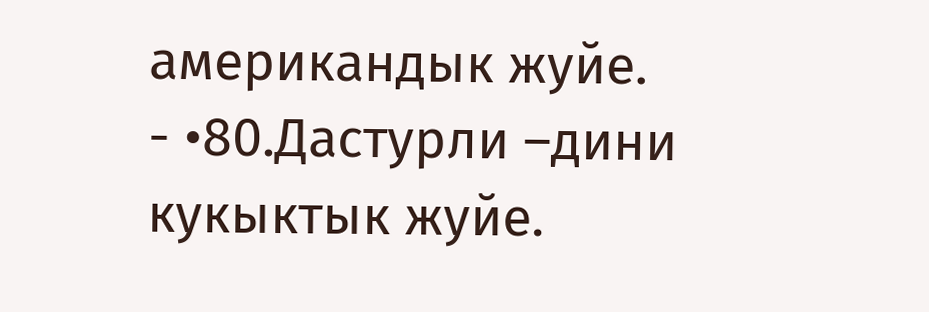американдык жуйе.
- •80.Дастурли –дини кукыктык жуйе.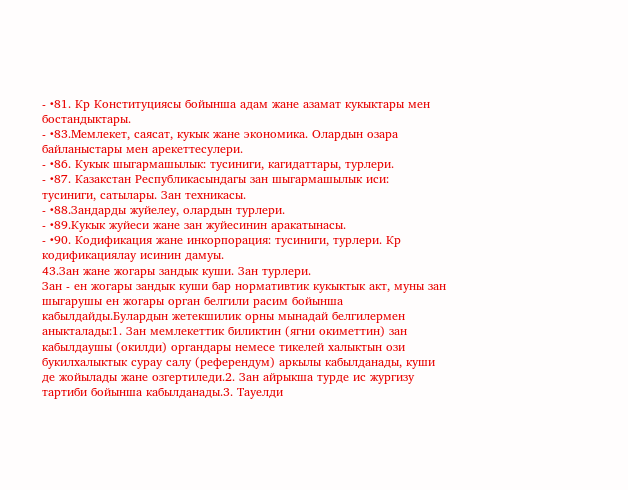- •81. Кр Конституциясы бойынша адам жане азамат кукыктары мен бостандыктары.
- •83.Мемлекет, саясат, кукык жане экономика. Олардын озара байланыстары мен арекеттесулери.
- •86. Кукык шыгармашылык: тусиниги, кагидаттары, турлери.
- •87. Казакстан Республикасындагы зан шыгармашылык иси: тусиниги, сатылары. Зан техникасы.
- •88.Зандарды жуйелеу, олардын турлери.
- •89.Кукык жуйеси жане зан жуйесинин аракатынасы.
- •90. Кодификация жане инкорпорация: тусиниги, турлери. Кр кодификациялау исинин дамуы.
43.Зан жане жогары зандык куши. Зан турлери.
Зан - ен жогары зандык куши бар нормативтик кукыктык акт, муны зан шыгарушы ен жогары орган белгили расим бойынша кабылдайды.Булардын жетекшилик орны мынадай белгилермен аныкталады:1. Зан мемлекеттик биликтин (ягни окиметтин) зан кабылдаушы (окилди) органдары немесе тикелей халыктын ози букилхалыктык сурау салу (референдум) аркылы кабылданады, куши де жойылады жане озгертиледи.2. Зан айрыкша турде ис жургизу тартиби бойынша кабылданады.3. Тауелди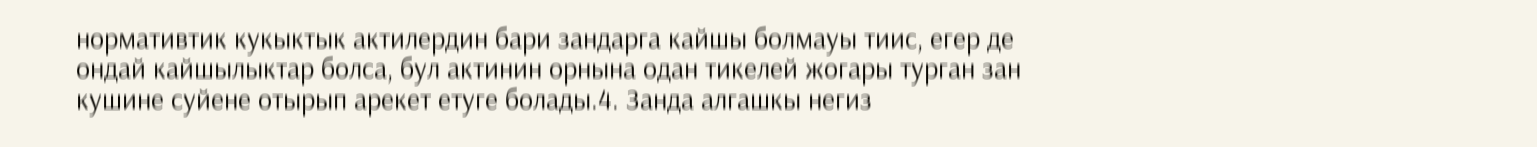нормативтик кукыктык актилердин бари зандарга кайшы болмауы тиис, егер де ондай кайшылыктар болса, бул актинин орнына одан тикелей жогары турган зан кушине суйене отырып арекет етуге болады.4. Занда алгашкы негиз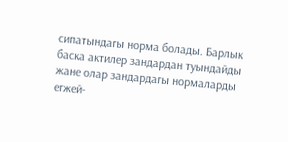сипатындагы норма болады. Барлык баска актилер зандардан туындайды жане олар зандардагы нормаларды егжей-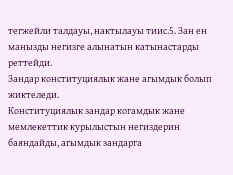тегжейли талдауы, нактылауы тиис.5. Зан ен манызды негизге алынатын катынастарды реттейди.
Зандар конституциялык жане агымдык болып жиктеледи.
Конституциялык зандар когамдык жане мемлекеттик курылыстын негиздерин баяндайды, агымдык зандарга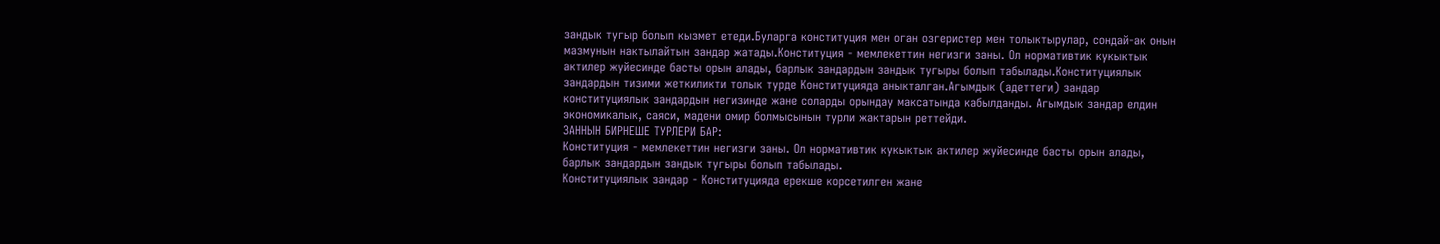зандык тугыр болып кызмет етеди.Буларга конституция мен оган озгеристер мен толыктырулар, сондай-ак онын мазмунын нактылайтын зандар жатады.Конституция - мемлекеттин негизги заны. Ол нормативтик кукыктык актилер жуйесинде басты орын алады, барлык зандардын зандык тугыры болып табылады.Конституциялык зандардын тизими жеткиликти толык турде Конституцияда аныкталган.Агымдык (адеттеги) зандар конституциялык зандардын негизинде жане соларды орындау максатында кабылданды. Агымдык зандар елдин экономикалык, саяси, мадени омир болмысынын турли жактарын реттейди.
ЗАННЫН БИРНЕШЕ ТУРЛЕРИ БАР:
Конституция - мемлекеттин негизги заны. Ол нормативтик кукыктык актилер жуйесинде басты орын алады, барлык зандардын зандык тугыры болып табылады.
Конституциялык зандар - Конституцияда ерекше корсетилген жане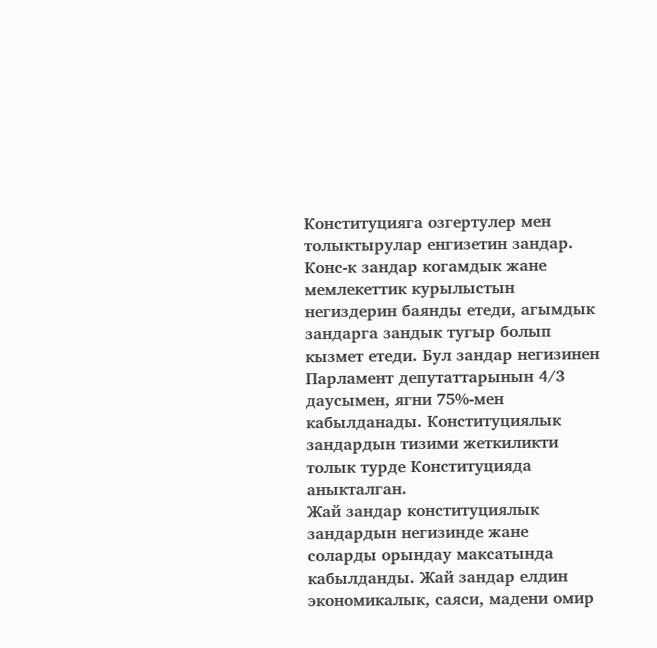Конституцияга озгертулер мен толыктырулар енгизетин зандар. Конс-к зандар когамдык жане мемлекеттик курылыстын негиздерин баянды етеди, агымдык зандарга зандык тугыр болып кызмет етеди. Бул зандар негизинен Парламент депутаттарынын 4/3 даусымен, ягни 75%-мен кабылданады. Конституциялык зандардын тизими жеткиликти толык турде Конституцияда аныкталган.
Жай зандар конституциялык зандардын негизинде жане соларды орындау максатында кабылданды. Жай зандар елдин экономикалык, саяси, мадени омир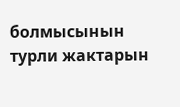болмысынын турли жактарын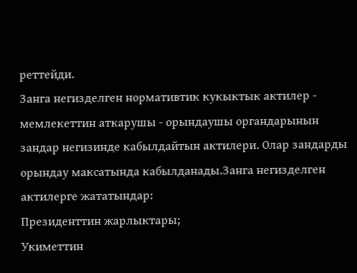реттейди.
Занга негизделген нормативтик кукыктык актилер - мемлекеттин аткарушы - орындаушы органдарынын зандар негизинде кабылдайтын актилери. Олар зандарды орындау максатында кабылданады.Занга негизделген актилерге жататындар:
Президенттин жарлыктары;
Укиметтин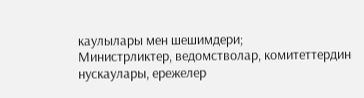каулылары мен шешимдери;
Министрликтер, ведомстволар, комитеттердин нускаулары, ережелер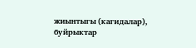жиынтыгы (кагидалар), буйрыктар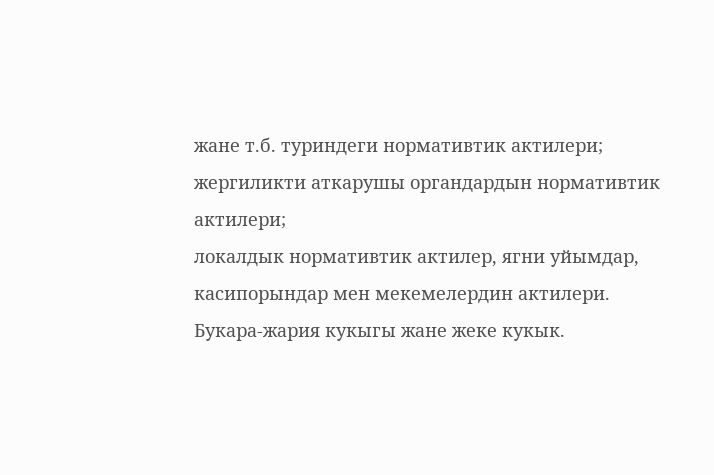жане т.б. туриндеги нормативтик актилери;
жергиликти аткарушы органдардын нормативтик актилери;
локалдык нормативтик актилер, ягни уйымдар, касипорындар мен мекемелердин актилери.
Букара-жария кукыгы жане жеке кукык.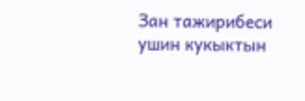Зан тажирибеси ушин кукыктын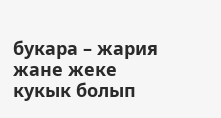букара – жария жане жеке кукык болып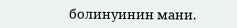болинуинин мани.